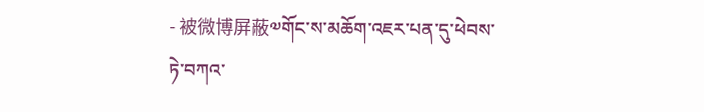- 被微博屏蔽༧གོང་ས་མཆོག་འཇར་པན་དུ་ཕེབས་ཏེ་བཀའ་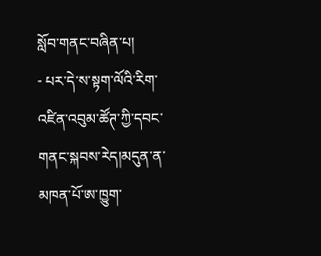སློབ་གནང་བཞིན་པ།
- པར་དེ་ས་སྟག་ལོའི་རིག་འཛིན་འབུམ་ཚོཊ་ཀྱི་དབང་གནང་སྐབས་རེད།མདུན་ན་མཁན་པོ་ཨ་ཁྱུག་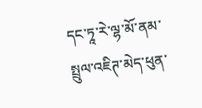དང་ཏཱ་རེ་ལྷ་མོ་ནམ་སྤྲུལ་འཇིཊ་མེད་ཕུན་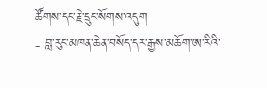ཚོགས་དང་རྗེ་དྲུང་སོགས་འདུག
- བླ་རུང་མཁན་ཆེན་བསོད་དར་རྒྱས་མཆོག་ཨ་རིའི་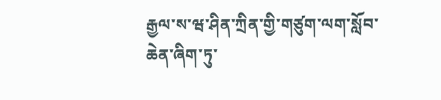རྒྱལ་ས་ཝ་ཤིན་ཀྲིན་གྱི་གཙུག་ལག་སློབ་ཆེན་ཞིག་ཏུ་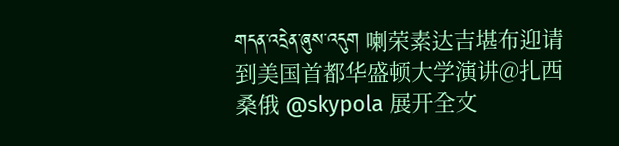གདན་འདྲེན་ཞུས་འདུག 喇荣素达吉堪布迎请到美国首都华盛顿大学演讲@扎西桑俄 @skypola 展开全文